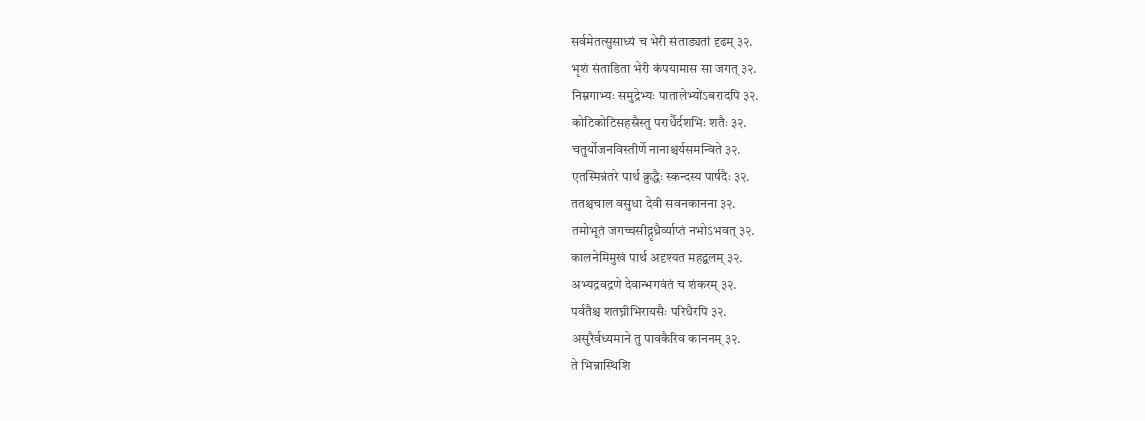सर्वमेतत्सुसाध्यं च भेरी संताड्यतां दृढम् ३२.
भृशं संताडिता भेरी कंपयामास सा जगत् ३२.
निम्नगाभ्यः समुद्रेभ्यः पातालेभ्योंऽबरादपि ३२.
कोटिकोटिसहस्रैस्तु परार्धैर्दशभिः शतैः ३२.
चतुर्योजनविस्तीर्णे नानाश्चर्यसमन्विते ३२.
एतस्मिन्नंतरे पार्थ क्रुद्धैः स्कन्दस्य पार्षदैः ३२.
ततश्चचाल वसुधा देवी सवनकानना ३२.
तमोभूतं जगच्चसीद्गृध्रैर्व्याप्तं नभोऽभवत् ३२.
कालनेमिमुखं पार्थ अदृश्यत महद्बलम् ३२.
अभ्यद्रवद्रणे देवान्भगवंतं च शंकरम् ३२.
पर्वतैश्च शतघ्नीभिरायसैः परिधैरपि ३२.
असुरैर्वध्यमाने तु पावकैरिव काननम् ३२.
ते भिन्नास्थिशि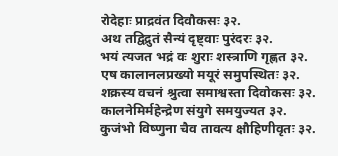रोदेहाः प्राद्रवंत दिवौकसः ३२.
अथ तद्विद्रुतं सैन्यं दृष्ट्वाः पुरंदरः ३२.
भयं त्यजत भद्रं वः शुराः शस्त्राणि गृह्णत ३२.
एष कालानलप्रख्यो मयूरं समुपस्थितः ३२.
शक्रस्य वचनं श्रुत्वा समाश्वस्ता दिवोकसः ३२.
कालनेमिर्महेन्द्रेण संयुगे समयुज्यत ३२.
कुजंभो विष्णुना चैव तावत्य क्षौहिणीवृतः ३२.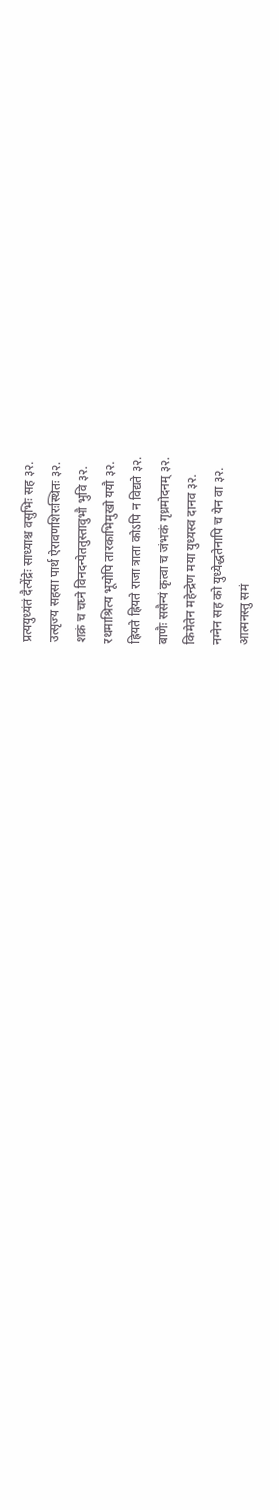प्रत्ययुध्यंतं दैत्येंद्रेः साध्याश्च वसुभिः सह ३२.
उत्सृज्य सहसा पार्थ ऐरावणशिरःस्थितः ३२.
शक्रं च चघ्ने विनदन्पेततुस्तावुभौ भुवि ३२.
रथमाश्रित्य भूयोपि तारकाभिमुखो ययौ ३२.
ह्रियते ह्रियते राजा त्राता कोऽपि न विद्यते ३२.
बाणैः ससैन्यं कृत्वा च जंभकं गृध्रमोदनम् ३२.
किमेतेन महेन्द्रेण मया युध्यस्व दानव ३२.
नग्नेन सह को युध्येद्धतेनापि च येन वा ३२.
आत्मनस्तु समं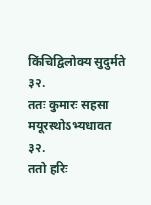किंचिद्विलोक्य सुदुर्मते ३२.
ततः कुमारः सहसा मयूरस्थोऽभ्यधावत ३२.
ततो हरिः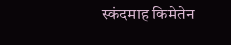स्कंदमाह किमेतेन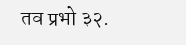तव प्रभो ३२.